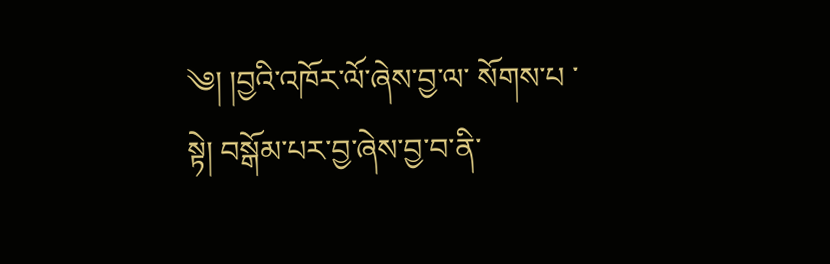༄། །བྱའི་འཁོར་ལོ་ཞེས་བྱ་ལ་ སོགས་པ ་སྟེ། བསྒོམ་པར་བྱ་ཞེས་བྱ་བ་ནི་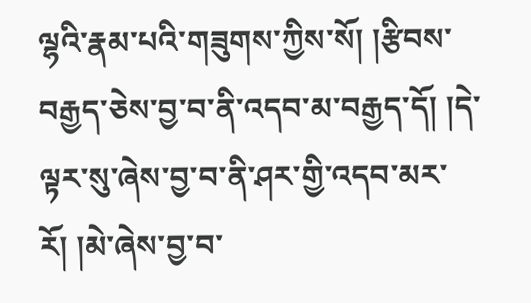ལྷའི་རྣམ་པའི་གཟུགས་ཀྱིས་སོ། །རྩིབས་བརྒྱད་ཅེས་བྱ་བ་ནི་འདབ་མ་བརྒྱད་དོ། །དེ་ལྟར་སུ་ཞེས་བྱ་བ་ནི་ཤར་གྱི་འདབ་མར་རོ། །མེ་ཞེས་བྱ་བ་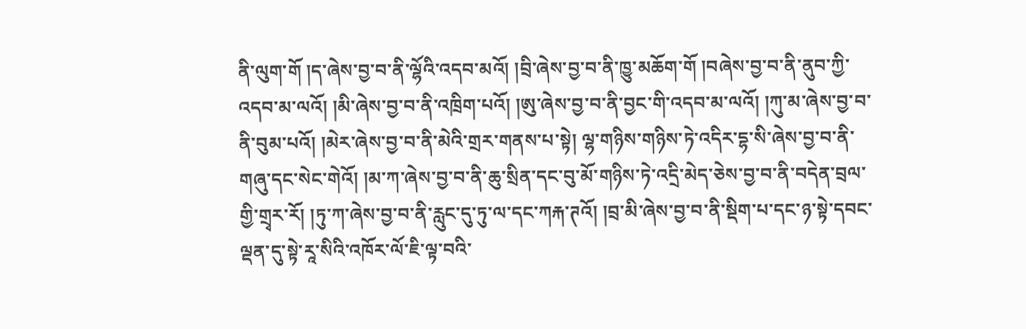ནི་ལུག་གོ །ད་ཞེས་བྱ་བ་ནི་ལྷོའི་འདབ་མའོ། །བྲི་ཞེས་བྱ་བ་ནི་ཁྱུ་མཆོག་གོ །བཞེས་བྱ་བ་ནི་ནུབ་ཀྱི་འདབ་མ་ལའོ། །མི་ཞེས་བྱ་བ་ནི་འཁྲིག་པའོ། །ཨུ་ཞེས་བྱ་བ་ནི་བྱང་གི་འདབ་མ་ལའོ། །ཀུ་མ་ཞེས་བྱ་བ་ནི་བུམ་པའོ། །མེར་ཞེས་བྱ་བ་ནི་མེའི་གྲར་གནས་པ་སྟེ། ལྷ་གཉིས་གཉིས་ཏེ་འདིར་དྷ་སི་ཞེས་བྱ་བ་ནི་གཞུ་དང་སེང་གེའོ། །མ་ཀ་ཞེས་བྱ་བ་ནི་ཆུ་སྲིན་དང་བུ་མོ་གཉིས་ཏེ་འདྲི་མེད་ཅེས་བྱ་བ་ནི་བདེན་བྲལ་གྱི་གྲྭར་རོ། །ཏུ་ཀ་ཞེས་བྱ་བ་ནི་རླུང་དུ་ཏུ་ལ་དང་ཀརྐ་ཊའོ། །བྲ་མི་ཞེས་བྱ་བ་ནི་སྡིག་པ་དང་ཉ་སྟེ་དབང་ལྡན་དུ་སྟེ་རཱ་སིའི་འཁོར་ལོ་ཇི་ལྟ་བའི་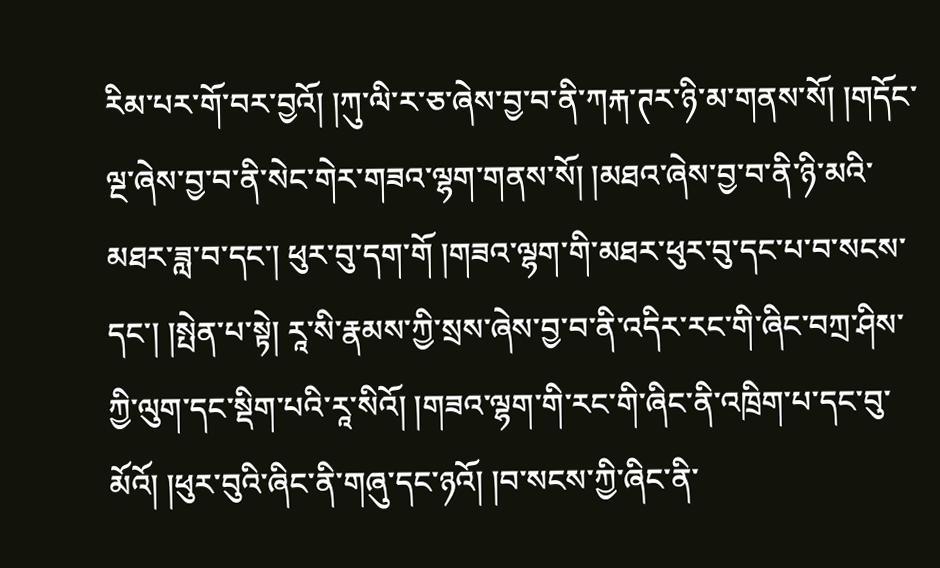རིམ་པར་གོ་བར་བྱའོ། །ཀུ་ལི་ར་ཅ་ཞེས་བྱ་བ་ནི་ཀརྐ་ཊར་ཉི་མ་གནས་སོ། །གདོང་ལྔ་ཞེས་བྱ་བ་ནི་སེང་གེར་གཟའ་ལྷག་གནས་སོ། །མཐའ་ཞེས་བྱ་བ་ནི་ཉི་མའི་མཐར་ཟླ་བ་དང་། ཕུར་བུ་དག་གོ །གཟའ་ལྷག་གི་མཐར་ཕུར་བུ་དང་པ་བ་སངས་དང་། །སྤེན་པ་སྟེ། རཱ་སི་རྣམས་ཀྱི་སྲས་ཞེས་བྱ་བ་ནི་འདིར་རང་གི་ཞིང་བཀྲ་ཤིས་ཀྱི་ལུག་དང་སྡིག་པའི་རཱ་སིའོ། །གཟའ་ལྷག་གི་རང་གི་ཞིང་ནི་འཁྲིག་པ་དང་བུ་མོའོ། །ཕུར་བུའི་ཞིང་ནི་གཞུ་དང་ཉའོ། །བ་སངས་ཀྱི་ཞིང་ནི་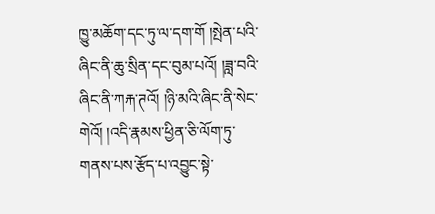ཁྱུ་མཆོག་དང་ཏུ་ལ་དག་གོ །སྤེན་པའི་ཞིང་ནི་ཆུ་སྲིན་དང་བུམ་པའོ། །ཟླ་བའི་ཞིང་ནི་ཀརྐ་ཊའོ། །ཉི་མའི་ཞིང་ནི་སེང་གེའོ། །འདི་རྣམས་ཕྱིན་ཅི་ལོག་ཏུ་གནས་པས་རྩོད་པ་འབྱུང་སྟེ་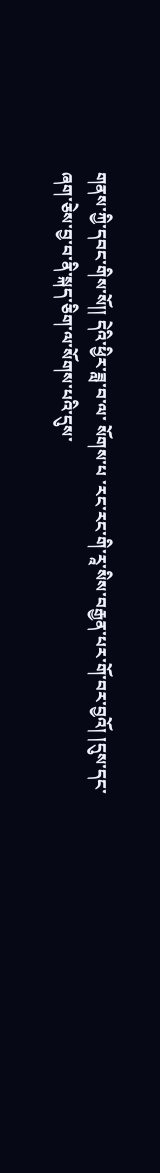གནས་ཀྱི་དབང་གིས་སོ།། དེའི་ཕྱིར་ཟླ་བ་ལ་ སོགས་པ ་རང་རང་གི་རཱ་སིས་བརྒྱན་པར་གོ་བར་བྱའོ། །དུས་དང་ཞག་ཅེས་བྱ་བ་ནི་སྐད་ཅིག་ལ་སོགས་པའི་དུས་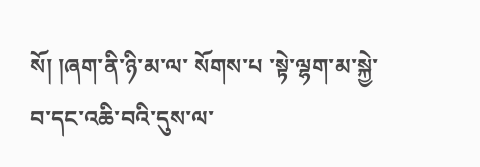སོ། །ཞག་ནི་ཉི་མ་ལ་ སོགས་པ ་སྟེ་ལྷག་མ་སྐྱེ་བ་དང་འཆི་བའི་དུས་ལ་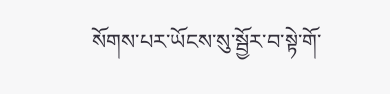སོགས་པར་ཡོངས་སུ་སྦྱོར་བ་སྟེ་གོ་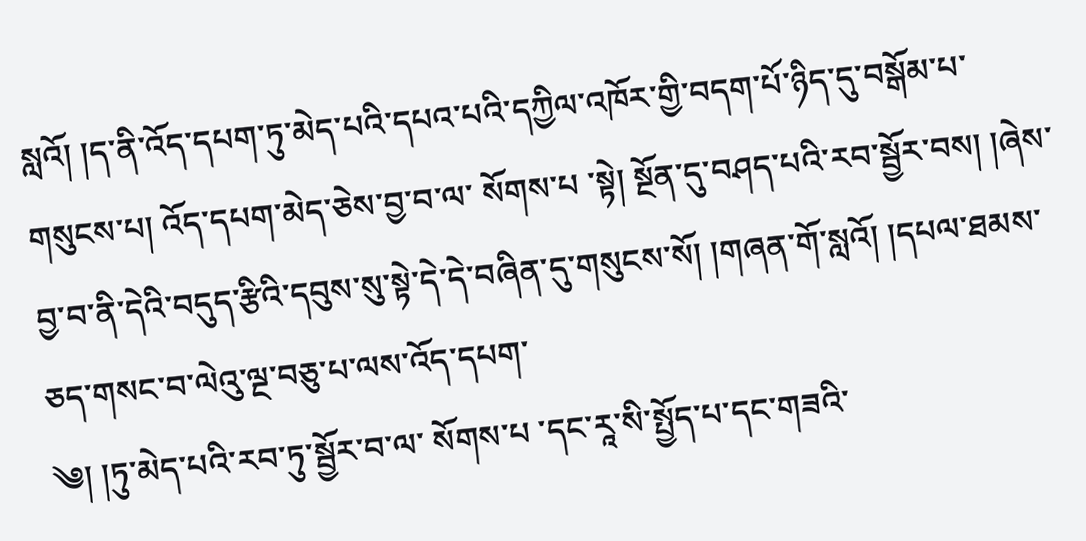སླའོ། །ད་ནི་འོད་དཔག་ཏུ་མེད་པའི་དཔའ་པའི་དཀྱིལ་འཁོར་གྱི་བདག་པོ་ཉིད་དུ་བསྒོམ་པ་གསུངས་པ། འོད་དཔག་མེད་ཅེས་བྱ་བ་ལ་ སོགས་པ ་སྟེ། སྔོན་དུ་བཤད་པའི་རབ་སྦྱོར་བས། །ཞེས་བྱ་བ་ནི་དེའི་བདུད་རྩིའི་དབུས་སུ་སྟེ་དེ་དེ་བཞིན་དུ་གསུངས་སོ། །གཞན་གོ་སླའོ། །དཔལ་ཐམས་ཅད་གསང་བ་ལེའུ་ལྔ་བཅུ་པ་ལས་འོད་དཔག་
༄། །ཏུ་མེད་པའི་རབ་ཏུ་སྦྱོར་བ་ལ་ སོགས་པ ་དང་རཱ་སི་སྤྱོད་པ་དང་གཟའི་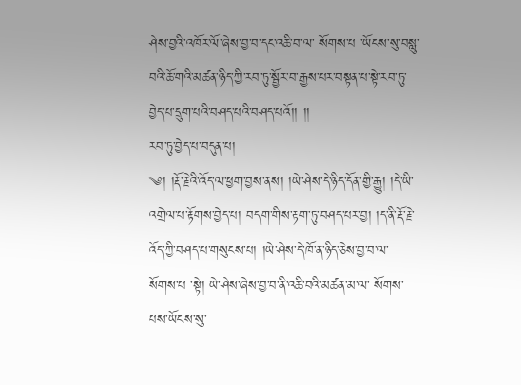ཤེས་བྱའི་འཁོར་ལོ་ཞེས་བྱ་བ་དང་འཆི་བ་ལ་ སོགས་པ ་ཡོངས་སུ་བསླུ་བའི་ཆོ་གའི་མཚན་ཉིད་ཀྱི་རབ་ཏུ་སྦྱོར་བ་རྒྱས་པར་བསྟན་པ་སྟེ་རབ་ཏུ་བྱེད་པ་དྲུག་པའི་བཤད་པའི་བཤད་པའོ།། །།
རབ་ཏུ་བྱེད་པ་བདུན་པ།
༄། །རྡོ་རྗེའི་འོད་ལ་ཕྱག་བྱས་ནས། །ཡེ་ཤེས་དེ་ཉིད་དོན་གྱི་རྒྱུ། །དེ་ཡི་འགྲེལ་པ་རྟོགས་བྱེད་པ། བདག་གིས་རྟག་ཏུ་བཤད་པར་བྱ། །ད་ནི་རྡོ་རྗེ་འོད་ཀྱི་བཤད་པ་གསུངས་པ། །ཡེ་ཤེས་དེ་ཁོ་ན་ཉིད་ཅེས་བྱ་བ་ལ་ སོགས་པ ་སྟེ། ཡེ་ཤེས་ཞེས་བྱ་བ་ནི་འཆི་བའི་མཚན་མ་ལ་ སོགས་པས་ཡོངས་སུ་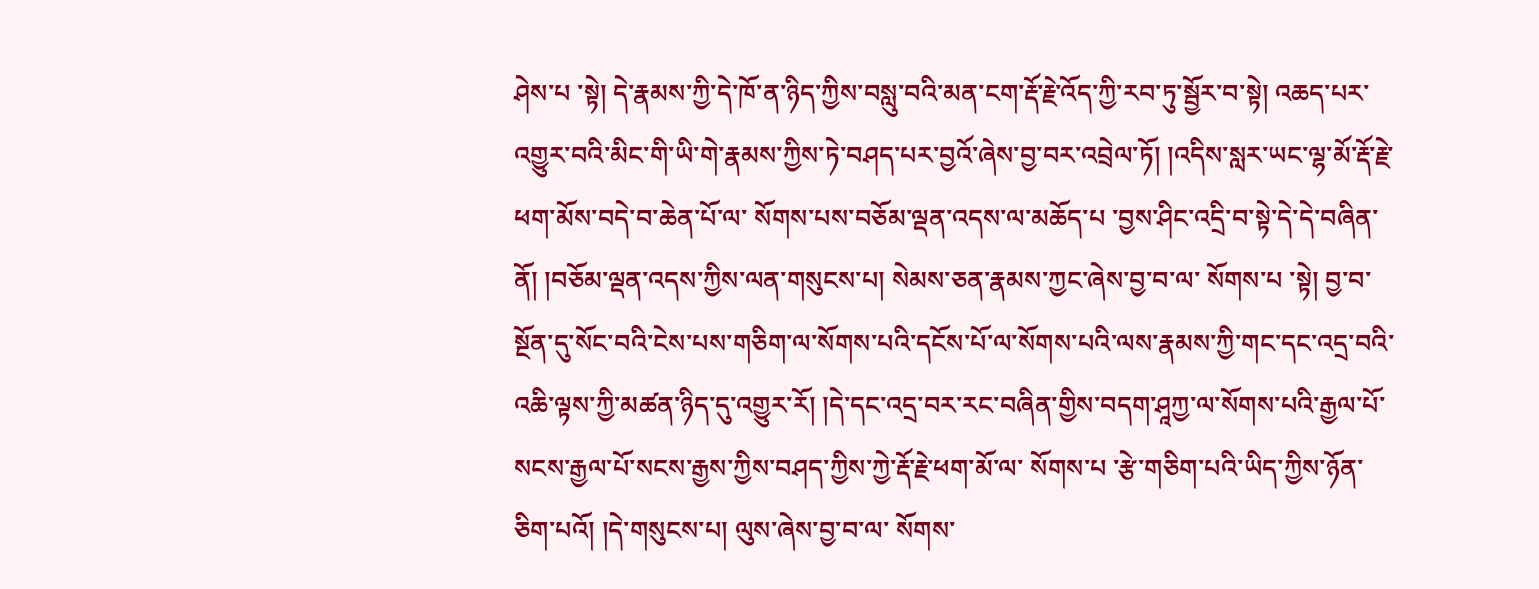ཤེས་པ ་སྟེ། དེ་རྣམས་ཀྱི་དེ་ཁོ་ན་ཉིད་ཀྱིས་བསླུ་བའི་མན་ངག་རྡོ་རྗེ་འོད་ཀྱི་རབ་ཏུ་སྦྱོར་བ་སྟེ། འཆད་པར་འགྱུར་བའི་མིང་གི་ཡི་གེ་རྣམས་ཀྱིས་ཏེ་བཤད་པར་བྱའོ་ཞེས་བྱ་བར་འབྲེལ་ཏོ། །འདིས་སླར་ཡང་ལྷ་མོ་རྡོ་རྗེ་ཕག་མོས་བདེ་བ་ཆེན་པོ་ལ་ སོགས་པས་བཅོམ་ལྡན་འདས་ལ་མཆོད་པ ་བྱས་ཤིང་འདྲི་བ་སྟེ་དེ་དེ་བཞིན་ནོ། །བཅོམ་ལྡན་འདས་ཀྱིས་ལན་གསུངས་པ། སེམས་ཅན་རྣམས་ཀྱང་ཞེས་བྱ་བ་ལ་ སོགས་པ ་སྟེ། བྱ་བ་སྔོན་དུ་སོང་བའི་ངེས་པས་གཅིག་ལ་སོགས་པའི་དངོས་པོ་ལ་སོགས་པའི་ལས་རྣམས་ཀྱི་གང་དང་འདྲ་བའི་འཆི་ལྟས་ཀྱི་མཚན་ཉིད་དུ་འགྱུར་རོ། །དེ་དང་འདྲ་བར་རང་བཞིན་གྱིས་བདག་ཤཱཀྱ་ལ་སོགས་པའི་རྒྱལ་པོ་སངས་རྒྱལ་པོ་སངས་རྒྱས་ཀྱིས་བཤད་ཀྱིས་ཀྱེ་རྡོ་རྗེ་ཕག་མོ་ལ་ སོགས་པ ་རྩེ་གཅིག་པའི་ཡིད་ཀྱིས་ཉོན་ཅིག་པའོ། །དེ་གསུངས་པ། ལུས་ཞེས་བྱ་བ་ལ་ སོགས་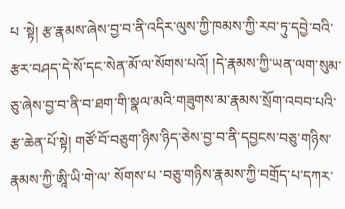པ ་སྟེ། རྩ་རྣམས་ཞེས་བྱ་བ་ནི་འདིར་ལུས་ཀྱི་ཁམས་ཀྱི་རབ་ཏུ་དབྱེ་བའི་རྩར་བཤད་དེ་སོ་དང་སེན་མོ་ལ་སོགས་པའོ། །དེ་རྣམས་ཀྱི་ཡན་ལག་སུམ་ཅུ་ཞེས་བྱ་བ་ནི་བ་ཐག་གི་སྣལ་མའི་གཟུགས་མ་རྣམས་སྲོག་འབབ་པའི་རྩ་ཆེན་པོ་སྟེ། གཙོ་བོ་བཅུག་ཉིས་ཉིད་ཅེས་བྱ་བ་ནི་དབྱངས་བཅུ་གཉིས་རྣམས་ཀྱི་ཨཱི་ཡི་གེ་ལ་ སོགས་པ ་བཅུ་གཉིས་རྣམས་ཀྱི་བགྲོད་པ་དཀར་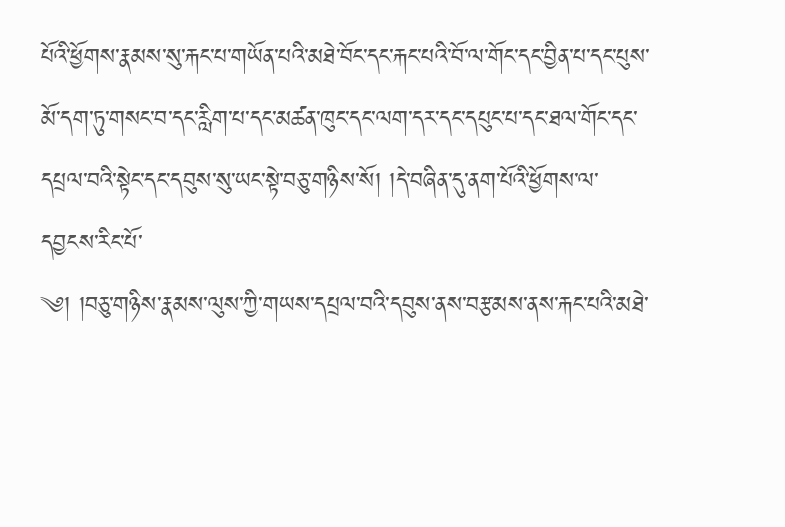པོའི་ཕྱོགས་རྣམས་སུ་རྐང་པ་གཡོན་པའི་མཐེ་བོང་དང་རྐང་པའི་བོ་ལ་གོང་དང་བྱིན་པ་དང་པུས་མོ་དག་ཏུ་གསང་བ་དང་རླིག་པ་དང་མཚན་ཁུང་དང་ལག་དར་དང་དཔུང་པ་དང་ཐལ་གོང་དང་དཔྲལ་བའི་སྟེང་དང་དབུས་སུ་ཡང་སྟེ་བཅུ་གཉིས་སོ། །དེ་བཞིན་དུ་ནག་པོའི་ཕྱོགས་ལ་དབྱངས་རིང་པོ་
༄། །བཅུ་གཉིས་རྣམས་ལུས་ཀྱི་གཡས་དཔྲལ་བའི་དབུས་ནས་བརྩམས་ནས་རྐང་པའི་མཐེ་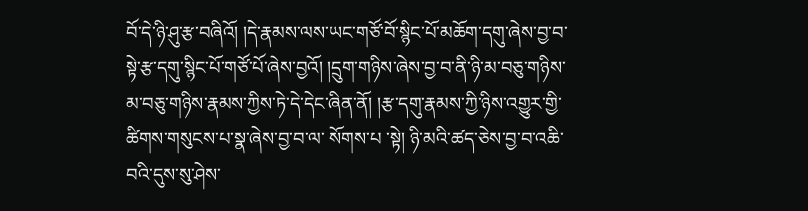བོ་དེ་ཉི་ཤུ་རྩ་བཞིའོ། །དེ་རྣམས་ལས་ཡང་གཙོ་བོ་སྙིང་པོ་མཆོག་དགུ་ཞེས་བྱ་བ་སྟེ་རྩ་དགུ་སྙིང་པོ་གཙོ་པོ་ཞེས་བྱའོ། །དྲུག་གཉིས་ཞེས་བྱ་བ་ནི་ཉི་མ་བཅུ་གཉིས་མ་བཅུ་གཉིས་རྣམས་ཀྱིས་ཏེ་དེ་དེང་ཞིན་ནོ། །རྩ་དགུ་རྣམས་ཀྱི་ཉིས་འགྱུར་གྱི་ཚིགས་གསུངས་པ་སྣ་ཞེས་བྱ་བ་ལ་ སོགས་པ ་སྟེ། ཉི་མའི་ཚད་ཅེས་བྱ་བ་འཆི་བའི་དུས་སུ་ཤེས་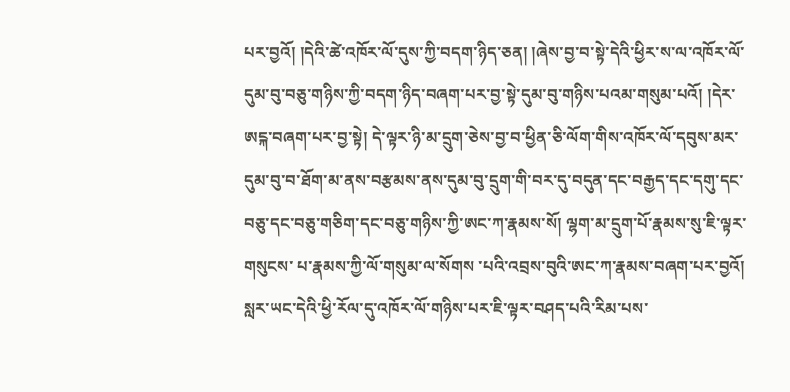པར་བྱའོ། །དེའི་ཚེ་འཁོར་ལོ་དུས་ཀྱི་བདག་ཉིད་ཅན། །ཞེས་བྱ་བ་སྟེ་དེའི་ཕྱིར་ས་ལ་འཁོར་ལོ་དུམ་བུ་བཅུ་གཉིས་ཀྱི་བདག་ཉིད་བཞག་པར་བྱ་སྟེ་དུམ་བུ་གཉིས་པའམ་གསུམ་པའོ། །དེར་ཨངྐ་བཞག་པར་བྱ་སྟེ། དེ་ལྟར་ཉི་མ་དྲུག་ཅེས་བྱ་བ་ཕྱིན་ཅི་ལོག་གིས་འཁོར་ལོ་དབུས་མར་དུམ་བུ་བ་ཐོག་མ་ནས་བརྩམས་ནས་དུམ་བུ་དྲུག་གི་བར་དུ་བདུན་དང་བརྒྱད་དང་དགུ་དང་བཅུ་དང་བཅུ་གཅིག་དང་བཅུ་གཉིས་ཀྱི་ཨང་ཀ་རྣམས་སོ། ལྷག་མ་དྲུག་པོ་རྣམས་སུ་ཇི་ལྟར་གསུངས་ པ་རྣམས་ཀྱི་ལོ་གསུམ་ལ་སོགས ་པའི་འབྲས་བུའི་ཨང་ཀ་རྣམས་བཞག་པར་བྱའོ། སླར་ཡང་དེའི་ཕྱི་རོལ་དུ་འཁོར་ལོ་གཉིས་པར་ཇི་ལྟར་བཤད་པའི་རིམ་པས་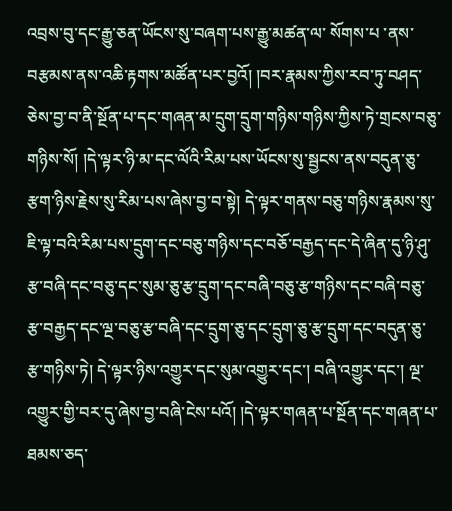འབྲས་བུ་དང་རྒྱུ་ཅན་ཡོངས་སུ་བཞག་པས་རྒྱུ་མཚན་ལ་ སོགས་པ ་ནས་བརྩམས་ནས་འཆི་རྟགས་མཚོན་པར་བྱའོ། །བར་རྣམས་ཀྱིས་རབ་ཏུ་བཤད་ཅེས་བྱ་བ་ནི་སྔོན་པ་དང་གཞན་མ་དྲུག་དྲུག་གཉིས་གཉིས་ཀྱིས་ཏེ་གྲངས་བཅུ་གཉིས་སོ། །དེ་ལྟར་ཉི་མ་དང་ལོའི་རིམ་པས་ཡོངས་སུ་སྦྱངས་ནས་བདུན་ཅུ་རྩག་ཉིས་རྗེས་སུ་རིམ་པས་ཞེས་བྱ་བ་སྟེ། དེ་ལྟར་གནས་བཅུ་གཉིས་རྣམས་སུ་ཇི་ལྟ་བའི་རིམ་པས་དྲུག་དང་བཅུ་གཉིས་དང་བཅོ་བརྒྱད་དང་དེ་ཞིན་དུ་ཉི་ཤུ་རྩ་བཞི་དང་བཅུ་དང་སུམ་ཅུ་རྩ་དྲུག་དང་བཞི་བཅུ་རྩ་གཉིས་དང་བཞི་བཅུ་རྩ་བརྒྱད་དང་ལྔ་བཅུ་རྩ་བཞི་དང་དྲུག་ཅུ་དང་དྲུག་ཅུ་རྩ་དྲུག་དང་བདུན་ཅུ་རྩ་གཉིས་ཏེ། དེ་ལྟར་ཉིས་འགྱུར་དང་སུམ་འགྱུར་དང་། བཞི་འགྱུར་དང་། ལྔ་འགྱུར་གྱི་བར་དུ་ཞེས་བྱ་བཞི་ངེས་པའོ། །དེ་ལྟར་གཞན་པ་སྔོན་དང་གཞན་པ་ཐམས་ཅད་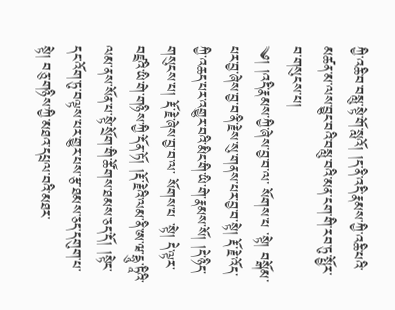ཀྱི་འཆི་བ་བསླུ་སྟེ་གོ་སླའོ། །ད་ནི་འདི་རྣམས་ཀྱི་འཆི་པའི་མཚན་མ་ལས་བྱུང་བའི་བསླུ་བའི་མན་ངག་གི་རབ་ཏུ་སྤྱོར་བ་གསུངས་པ།
༄། །འདི་རྣམས་ཀྱི་ཞེས་བྱ་བ་ལ་ སོགས་པ ་སྟེ། བསྒོམ་པར་བྱ་ཞེས་བྱ་བ་ནི་རྗེས་སུ་གནས་པར་བྱ་བ་སྟེ། རྡོ་རྗེ་འོད་ཀྱི་འཆད་པར་འགྱུར་བའི་མིང་གི་ཡི་གེ་རྣམས་སོ། །དེ་ཉིད་གསུངས་པ། རྡོ་རྗེ་ཞེས་བྱ་བ་ལ་ སོགས་པ ་སྟེ། དེ་ལྟར་བཛྲའི་ཡི་གེ་གཉིས་ཀྱི་དོན་ཏོ། །རྡོ་རྗེའི་ལམ་ནི་ཨ་ཝ་དྷཱུ་ཏཱིའི་ལམ་ནས་སོན་པ་སྟེ་སྲོག་གི་ཚོགས་ཐམས་ཅད་དོ། །སྟེང་དང་འོག་ཏུ་བལྟས་པར་གྱུར་པས་རྩ་ཐམས་ཅད་དགུག་པ་སྟེ། བཅུ་གཉིས་ཀྱི་མཐའ་དཔྲལ་བའི་མཐར་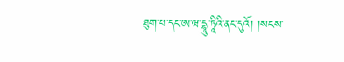ཐུག་པ་དང་ཨ་ཝ་དྷཱུ་ཏཱིའི་ནང་དུའོ། །སངས་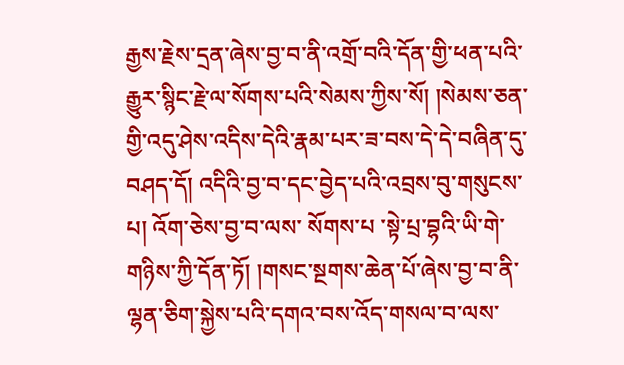རྒྱས་རྗེས་དྲན་ཞེས་བྱ་བ་ནི་འགྲོ་བའི་དོན་གྱི་ཕན་པའི་རྒྱུར་སྙིང་རྗེ་ལ་སོགས་པའི་སེམས་ཀྱིས་སོ། །སེམས་ཅན་གྱི་འདུ་ཤེས་འདིས་དེའི་རྣམ་པར་ཟ་བས་དེ་དེ་བཞིན་དུ་བཤད་དོ། འདིའི་བྱ་བ་དང་བྱེད་པའི་འབྲས་བུ་གསུངས་པ། འོག་ཅེས་བྱ་བ་ལས་ སོགས་པ ་སྟེ་པྲ་བྷའི་ཡི་གེ་གཉིས་ཀྱི་དོན་ཏོ། །གསང་སྔགས་ཆེན་པོ་ཞེས་བྱ་བ་ནི་ལྷན་ཅིག་སྐྱེས་པའི་དགའ་བས་འོད་གསལ་བ་ལས་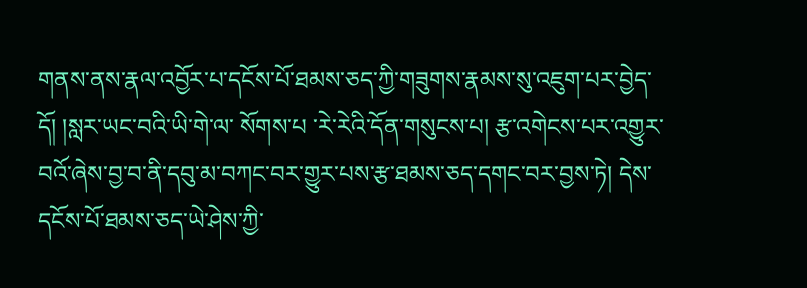གནས་ནས་རྣལ་འབྱོར་པ་དངོས་པོ་ཐམས་ཅད་ཀྱི་གཟུགས་རྣམས་སུ་འཇུག་པར་བྱེད་དོ། །སླར་ཡང་བའི་ཡི་གེ་ལ་ སོགས་པ ་རེ་རེའི་དོན་གསུངས་པ། རྩ་འགེངས་པར་འགྱུར་བའོ་ཞེས་བྱ་བ་ནི་དབུ་མ་བཀང་བར་གྱུར་པས་རྩ་ཐམས་ཅད་དགང་བར་བྱས་ཏེ། དེས་དངོས་པོ་ཐམས་ཅད་ཡེ་ཤེས་ཀྱི་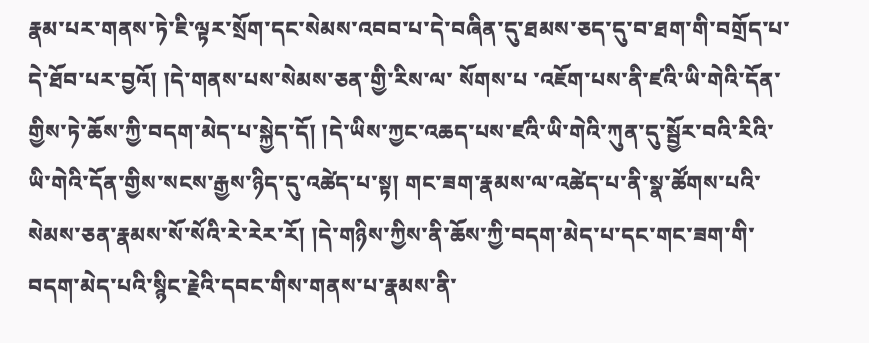རྣམ་པར་གནས་ཏེ་ཇི་ལྟར་སྲོག་དང་སེམས་འབབ་པ་དེ་བཞིན་དུ་ཐམས་ཅད་དུ་བ་ཐག་གི་བགྲོད་པ་དེ་ཐོབ་པར་བྱའོ། །དེ་གནས་པས་སེམས་ཅན་གྱི་རིས་ལ་ སོགས་པ ་འཇོག་པས་ནི་ཛའི་ཡི་གེའི་དོན་གྱིས་ཏེ་ཆོས་ཀྱི་བདག་མེད་པ་སྐྱེད་དོ། །དེ་ཡིས་ཀྱང་འཆད་པས་ཛའི་ཡི་གེའི་ཀུན་དུ་སྦྱོར་བའི་རིའི་ཡི་གེའི་དོན་གྱིས་སངས་རྒྱས་ཉིད་དུ་འཚེད་པ་སྟ། གང་ཟག་རྣམས་ལ་འཚེད་པ་ནི་སྣ་ཚོགས་པའི་སེམས་ཅན་རྣམས་སོ་སོའི་རེ་རེར་རོ། །དེ་གཉིས་ཀྱིས་ནི་ཆོས་ཀྱི་བདག་མེད་པ་དང་གང་ཟག་གི་བདག་མེད་པའི་སྙིང་རྗེའི་དབང་གིས་གནས་པ་རྣམས་ནི་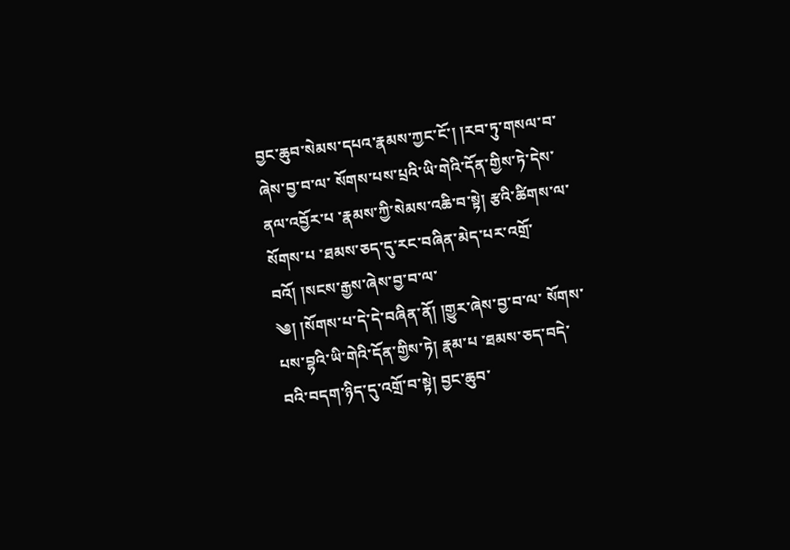བྱང་ཆུབ་སེམས་དཔའ་རྣམས་ཀྱང་ངོ་། །རབ་ཏུ་གསལ་བ་ཞེས་བྱ་བ་ལ་ སོགས་པས་པྲའི་ཡི་གེའི་དོན་གྱིས་ཏེ་དེས་ནལ་འབྱོར་པ ་རྣམས་ཀྱི་སེམས་འཆི་བ་སྟེ། རྩའི་ཚིགས་ལ་ སོགས་པ ་ཐམས་ཅད་དུ་རང་བཞིན་མེད་པར་འགྲོ་བའོ། །སངས་རྒྱས་ཞེས་བྱ་བ་ལ་
༄། །སོགས་པ་དེ་དེ་བཞིན་ནོ། །གྱུར་ཞེས་བྱ་བ་ལ་ སོགས་པས་བྷའི་ཡི་གེའི་དོན་གྱིས་ཏེ། རྣམ་པ ་ཐམས་ཅད་བདེ་བའི་བདག་ཉིད་དུ་འགྲོ་བ་སྟེ། བྱང་ཆུབ་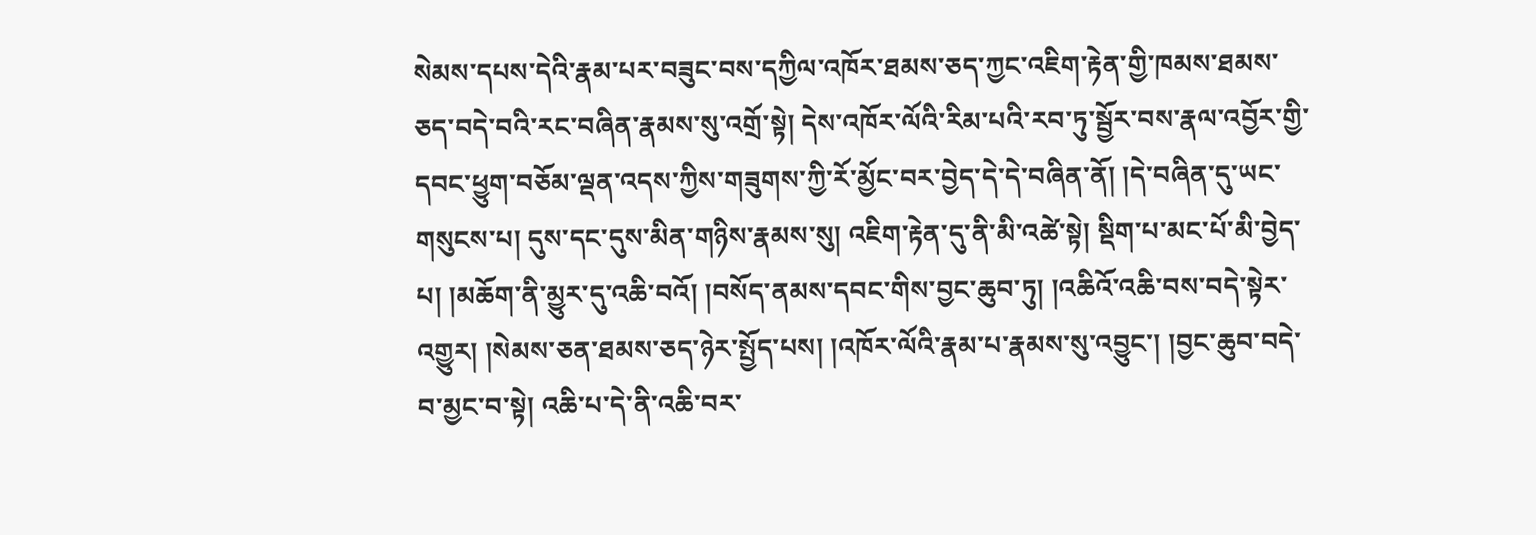སེམས་དཔས་དེའི་རྣམ་པར་བཟུང་བས་དཀྱིལ་འཁོར་ཐམས་ཅད་ཀྱང་འཇིག་རྟེན་གྱི་ཁམས་ཐམས་ཅད་བདེ་བའི་རང་བཞིན་རྣམས་སུ་འགྲོ་སྟེ། དེས་འཁོར་ལོའི་རིམ་པའི་རབ་ཏུ་སྦྱོར་བས་རྣལ་འབྱོར་གྱི་དབང་ཕྱུག་བཅོམ་ལྡན་འདས་ཀྱིས་གཟུགས་ཀྱི་རོ་མྱོང་བར་བྱེད་དེ་དེ་བཞིན་ནོ། །དེ་བཞིན་དུ་ཡང་གསུངས་པ། དུས་དང་དུས་མིན་གཉིས་རྣམས་སུ། འཇིག་རྟེན་དུ་ནི་མི་འཚེ་སྟེ། སྡིག་པ་མང་པོ་མི་བྱེད་པ། །མཆོག་ནི་མྱུར་དུ་འཆི་བའོ། །བསོད་ནམས་དབང་གིས་བྱང་ཆུབ་ཏུ། །འཆིའོ་འཆི་བས་བདེ་སྟེར་འགྱུར། །སེམས་ཅན་ཐམས་ཅད་ཉེར་སྤྱོད་པས། །འཁོར་ལོའི་རྣམ་པ་རྣམས་སུ་འབྱུང་། །བྱང་ཆུབ་བདེ་བ་མྱང་བ་སྟེ། འཆི་པ་དེ་ནི་འཆི་བར་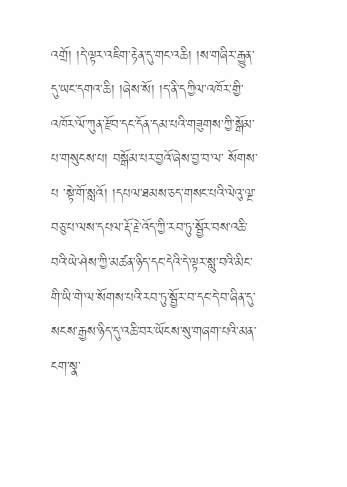འགྲོ། །དེ་ལྟར་འཇིག་རྟེན་དུ་གང་འཆི། །ས་གཞིར་རྒྱུན་དུ་ཡང་དགའ་ཆི། །ཞེས་སོ། །ད་ནི་དཀྱིལ་འཁོར་གྱི་འཁོར་ལོ་ཀུན་རྫོབ་དང་དོན་དམ་པའི་གཟུགས་ཀྱི་སྒོམ་པ་གསུངས་པ། བསྒོམ་པར་བྱའོ་ཞེས་བྱ་བ་ལ་ སོགས་པ ་སྟེ་གོ་སླའོ། །དཔལ་ཐམས་ཅད་གསང་པའི་ལེའུ་ལྔ་བཅུ་པ་ལས་དཔལ་རྡོ་རྗེ་འོད་ཀྱི་རབ་ཏུ་སྦྱོར་བས་འཆི་བའི་ཡེ་ཤེས་ཀྱི་མཚན་ཉིད་དང་དེའི་དེ་ལྟར་སླུ་བའི་མིང་གི་ཡི་གེ་ལ་སོགས་པའི་རབ་ཏུ་སྦྱོར་བ་དང་དེ་བ་ཞིན་དུ་སངས་རྒྱས་ཉིད་དུ་འཆི་བར་ཡོངས་སུ་གཞག་པའི་མན་ངག་སྣ་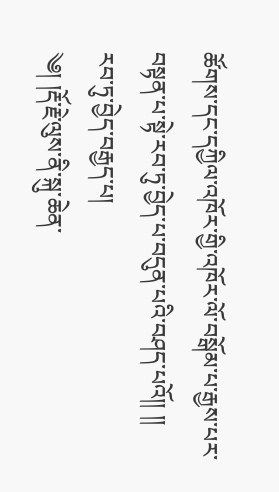ཚོགས་དང་དཀྱིལ་འཁོར་གྱི་འཁོར་ལོ་བསྒོམ་པ་རྒྱས་པར་བསྟན་པ་སྟེ་རབ་ཏུ་བྱེད་པ་བདུན་པའི་བཤད་པའོ།། །།
རབ་ཏུ་བྱེད་བརྒྱད་པ།
༄། །རྡོ་རྗེ་ལུས་ནི་སྐུ་ཆེན་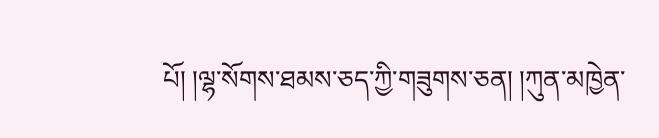པོ། །ལྷ་སོགས་ཐམས་ཅད་ཀྱི་གཟུགས་ཅན། །ཀུན་མཁྱེན་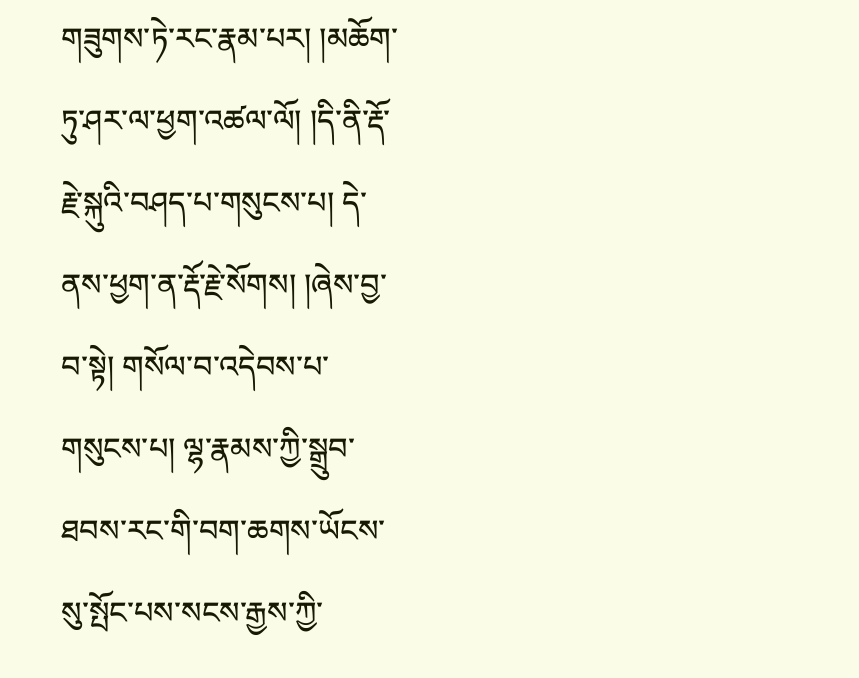གཟུགས་ཏེ་རང་རྣམ་པར། །མཆོག་ཏུ་ཤར་ལ་ཕྱག་འཚལ་ལོ། །དི་ནི་རྡོ་རྗེ་སྐུའི་བཤད་པ་གསུངས་པ། དེ་ནས་ཕྱག་ན་རྡོ་རྗེ་སོགས། །ཞེས་བྱ་བ་སྟེ། གསོལ་བ་འདེབས་པ་གསུངས་པ། ལྷ་རྣམས་ཀྱི་སྒྲུབ་ཐབས་རང་གི་བག་ཆགས་ཡོངས་སུ་སྤོང་པས་སངས་རྒྱས་ཀྱི་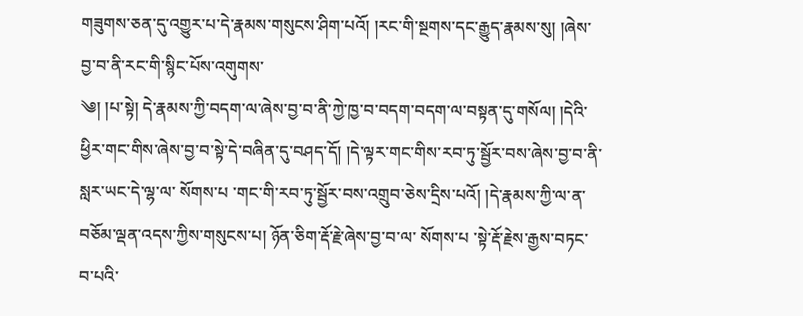གཟུགས་ཅན་དུ་འགྱུར་པ་དེ་རྣམས་གསུངས་ཤིག་པའོ། །རང་གི་སྔགས་དང་རྒྱུད་རྣམས་སུ། །ཞེས་བྱ་བ་ནི་རང་གི་སྙིང་པོས་འགུགས་
༄། །པ་སྟེ། དེ་རྣམས་ཀྱི་བདག་ལ་ཞེས་བྱ་བ་ནི་ཀྱེ་ཁྱ་བ་བདག་བདག་ལ་བསྟན་དུ་གསོལ། །དེའི་ཕྱིར་གང་གིས་ཞེས་བྱ་བ་སྟེ་དེ་བཞིན་དུ་བཤད་དོ། །དེ་ལྟར་གང་གིས་རབ་ཏུ་སྦྱོར་བས་ཞེས་བྱ་བ་ནི་སླར་ཡང་དེ་ལྷ་ལ་ སོགས་པ ་གང་གི་རབ་ཏུ་སྦྱོར་བས་འགྲུབ་ཅེས་དྲིས་པའོ། །དེ་རྣམས་ཀྱི་ལ་ན་བཅོམ་ལྡན་འདས་ཀྱིས་གསུངས་པ། ཉོན་ཅིག་རྡོ་རྗེ་ཞེས་བྱ་བ་ལ་ སོགས་པ ་སྟེ་རྡོ་རྗེས་རྒྱས་བཏང་བ་པའི་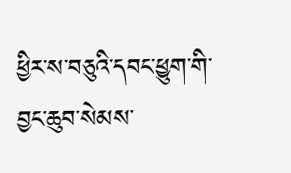ཕྱིར་ས་བཅུའི་དབང་ཕྱུག་གི་བྱང་ཆུབ་སེམས་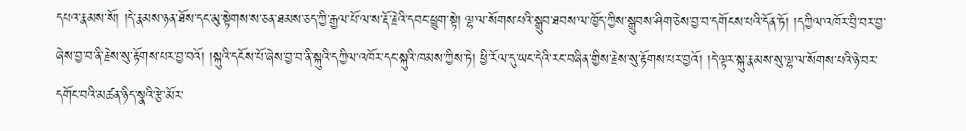དཔའ་རྣམས་སོ། །དེ་རྣམས་ཉན་ཐོས་དང་མུ་སྟེགས་ས་ཅན་ཐམས་ཅད་ཀྱི་རྒྱལ་པོ་ལ་ས་རྡོ་རྗེའི་དབང་ཕྱུག་སྟེ། ལྷ་ལ་སོགས་པའི་སྒྲུབ་ཐབས་ལ་ཁྱོད་ཀྱིས་སྒྲུབས་ཤིག་ཅེས་བྱ་བ་དགོངས་པའི་དོན་ཏོ། །དཀྱིལ་འཁོར་བྲི་བར་བྱ་ཞེས་བྱ་བ་ནི་རྗེས་སུ་རྟོགས་པར་བྱ་བའོ། །སྐུའི་དངོས་པོ་ཞེས་བྱ་བ་ནི་སྐུའི་དཀྱིལ་འཁོར་དང་སྐུའི་ཁམས་ཀྱིས་ཏེ། ཕྱི་རོལ་དུ་ཡང་དེའི་རང་བཞིན་གྱིས་རྗེས་སུ་རྟོགས་པར་བྱའོ། །དེ་ལྟར་སྐུ་རྣམས་སུ་ལྷ་ལ་སོགས་པའི་ཉེ་བར་དགོང་བའི་མཚན་ཉིད་སྣའི་རྩེ་མོར་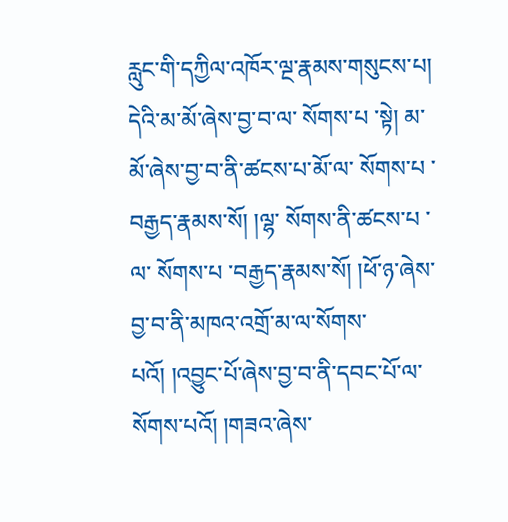རླུང་གི་དཀྱིལ་འཁོར་ལྔ་རྣམས་གསུངས་པ། དེའི་མ་མོ་ཞེས་བྱ་བ་ལ་ སོགས་པ ་སྟེ། མ་མོ་ཞེས་བྱ་བ་ནི་ཚངས་པ་མོ་ལ་ སོགས་པ ་བརྒྱད་རྣམས་སོ། །ལྷ་ སོགས་ནི་ཚངས་པ ་ལ་ སོགས་པ ་བརྒྱད་རྣམས་སོ། །ཕོ་ཉ་ཞེས་བྱ་བ་ནི་མཁའ་འགྲོ་མ་ལ་སོགས་པའོ། །འབྱུང་པོ་ཞེས་བྱ་བ་ནི་དབང་པོ་ལ་སོགས་པའོ། །གཟའ་ཞེས་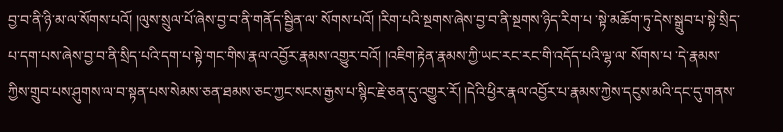བྱ་བ་ནི་ཉི་མ་ལ་སོགས་པའོ། །ལུས་སྲུལ་པོ་ཞེས་བྱ་བ་ནི་གནོད་སྦྱིན་ལ་ སོགས་པའོ། །རིག་པའི་སྔགས་ཞེས་བྱ་བ་ནི་སྔགས་ཉིད་རིག་པ ་སྟེ་མཆོག་ཏུ་དེས་སྒྲུབ་པ་སྟེ་སྲིད་པ་དག་པས་ཞེས་བྱ་བ་ནི་སྲིད་པའི་དག་པ་སྟེ་གང་གིས་རྣལ་འབྱོར་རྣམས་འགྱུར་བའོ། །འཇིག་རྟེན་རྣམས་ཀྱི་ཡང་རང་རང་གི་འདོད་པའི་ལྷ་ལ་ སོགས་པ ་དེ་རྣམས་ཀྱིས་གྲུབ་པས་ཤུགས་ལ་བ་སྟན་པས་སེམས་ཅན་ཐམས་ཅང་ཀྱང་སངས་རྒྱས་པ་སྙིང་རྗེ་ཅན་དུ་འགྱུར་རོ། །དེའི་ཕྱིར་རྣལ་འབྱོར་པ་རྣམས་ཀྱེས་དངུས་མའི་དང་དུ་གནས་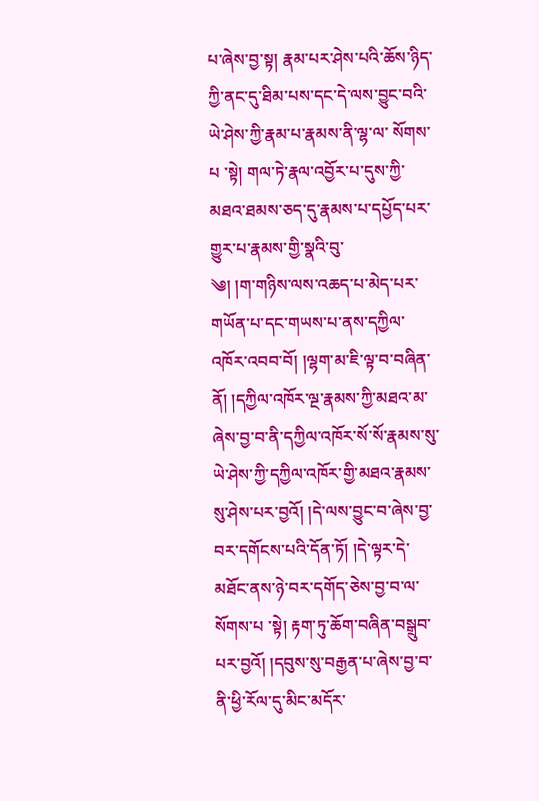པ་ཞེས་བྱ་སྟ། རྣམ་པར་ཤེས་པའི་ཆོས་ཉིད་ཀྱི་ནང་དུ་ཐིམ་པས་དང་དེ་ལས་བྱུང་བའི་ཡེ་ཤེས་ཀྱི་རྣམ་པ་རྣམས་ནི་ལྷ་ལ་ སོགས་པ ་སྟེ། གལ་ཏེ་རྣལ་འབྱོར་པ་དུས་ཀྱི་མཐའ་ཐམས་ཅད་དུ་རྣམས་པ་དཔྱོད་པར་གྱུར་པ་རྣམས་གྱི་སྣའི་བུ་
༄། །ག་གཉིས་ལས་འཆད་པ་མེད་པར་གཡོན་པ་དང་གཡས་པ་ནས་དཀྱིལ་འཁོར་འབབ་བོ། །ལྷག་མ་ཇི་ལྟ་བ་བཞིན་ནོ། །དཀྱིལ་འཁོར་ལྔ་རྣམས་ཀྱི་མཐའ་མ་ཞེས་བྱ་བ་ནི་དཀྱིལ་འཁོར་སོ་སོ་རྣམས་སུ་ཡེ་ཤེས་ཀྱི་དཀྱིལ་འཁོར་གྱི་མཐའ་རྣམས་སུ་ཤེས་པར་བྱའོ། །དེ་ལས་བྱུང་བ་ཞེས་བྱ་བར་དགོངས་པའི་དོན་ཏོ། །དེ་ལྟར་དེ་མཐོང་ནས་ཉེ་བར་དགོད་ཅེས་བྱ་བ་ལ་ སོགས་པ ་སྟེ། རྟག་ཏུ་ཆོག་བཞིན་བསྒྲུབ་པར་བྱའོ། །དབུས་སུ་བརྒྱན་པ་ཞེས་བྱ་བ་ནི་ཕྱི་རོལ་དུ་མིང་མདོར་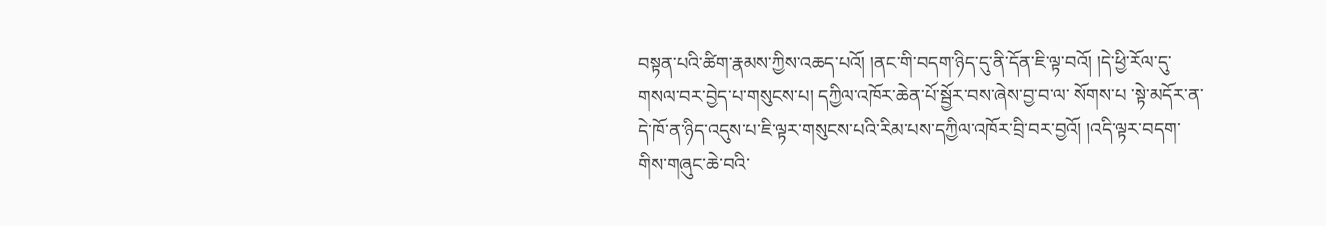བསྟན་པའི་ཚིག་རྣམས་ཀྱིས་འཆད་པའོ། །ནང་གི་བདག་ཉིད་དུ་ནི་དོན་ཇི་ལྟ་བའོ། །དེ་ཕྱི་རོལ་དུ་གསལ་བར་བྱེད་པ་གསུངས་པ། དཀྱིལ་འཁོར་ཆེན་པོ་སྦྱོར་བས་ཞེས་བྱ་བ་ལ་ སོགས་པ ་སྟེ་མདོར་ན་དེ་ཁོ་ན་ཉིད་འདུས་པ་ཇི་ལྟར་གསུངས་པའི་རིམ་པས་དཀྱིལ་འཁོར་བྲི་བར་བྱའོ། །འདི་ལྟར་བདག་གིས་གཞུང་ཆེ་བའི་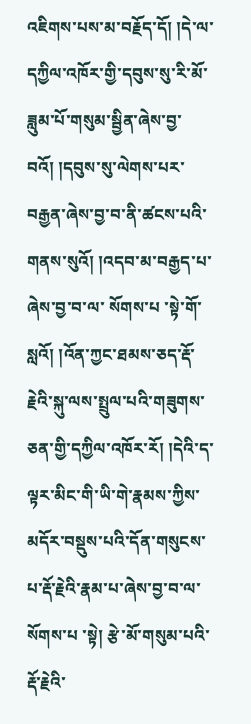འཇིགས་པས་མ་བརྗོད་དོ། །དེ་ལ་དཀྱིལ་འཁོར་གྱི་དབུས་སུ་རི་མོ་ཟླུམ་པོ་གསུམ་སྦྱིན་ཞེས་བྱ་བའོ། །དབུས་སུ་ལེགས་པར་བརྒྱན་ཞེས་བྱ་བ་ནི་ཚངས་པའི་གནས་སུའོ། །འདབ་མ་བརྒྱད་པ་ཞེས་བྱ་བ་ལ་ སོགས་པ ་སྟེ་གོ་སླའོ། །འོན་ཀྱང་ཐམས་ཅད་རྡོ་རྗེའི་སྐུ་ལས་སྤྲུལ་པའི་གཟུགས་ཅན་གྱི་དཀྱིལ་འཁོར་རོ། །དེའི་ད་ལྟར་མིང་གི་ཡི་གེ་རྣམས་ཀྱིས་མདོར་བསྡུས་པའི་དོན་གསུངས་པ་རྡོ་རྗེའི་རྣམ་པ་ཞེས་བྱ་བ་ལ་ སོགས་པ ་སྟེ། རྩེ་མོ་གསུམ་པའི་རྡོ་རྗེའི་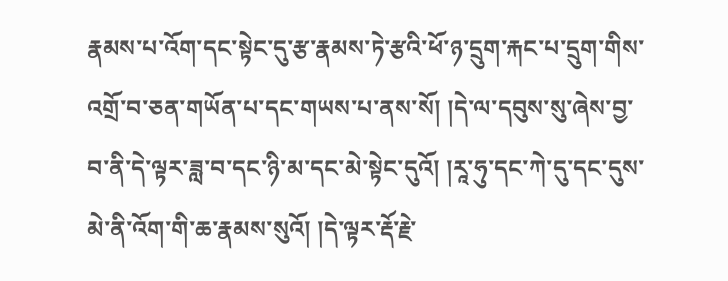རྣམས་པ་འོག་དང་སྟེང་དུ་རྩ་རྣམས་ཏེ་རྩའི་ཕོ་ཉ་དྲུག་རྐང་པ་དྲུག་གིས་འགྲོ་བ་ཅན་གཡོན་པ་དང་གཡས་པ་ནས་སོ། །དེ་ལ་དབུས་སུ་ཞེས་བྱ་བ་ནི་དེ་ལྟར་ཟླ་བ་དང་ཉི་མ་དང་མེ་སྟེང་དུའོ། །རཱ་ཧུ་དང་ཀེ་དུ་དང་དུས་མེ་ནི་འོག་གི་ཆ་རྣམས་སུའོ། །དེ་ལྟར་རྡོ་རྗེ་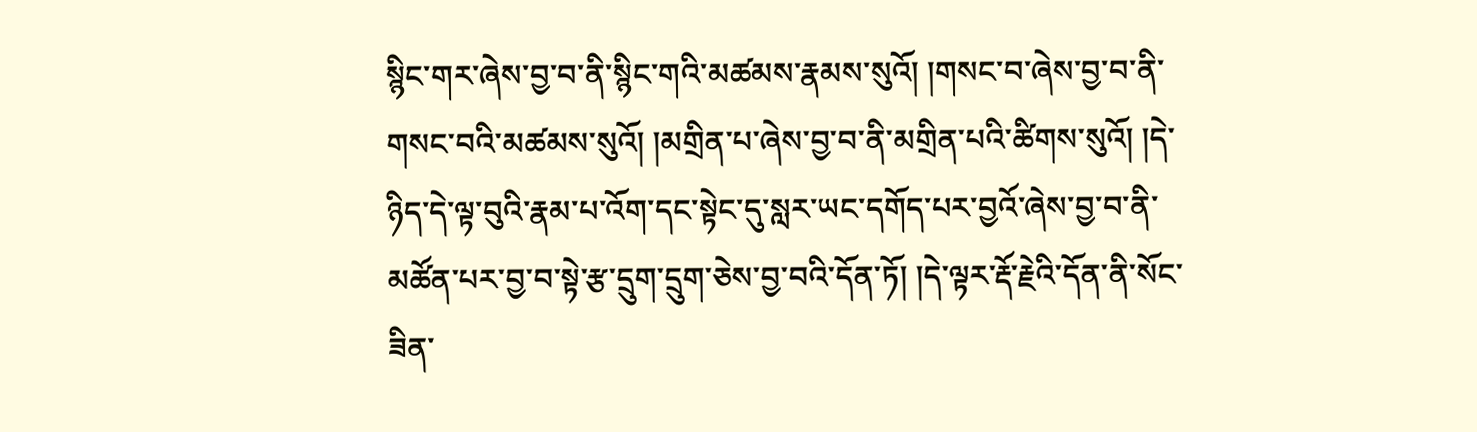སྙིང་གར་ཞེས་བྱ་བ་ནི་སྙིང་གའི་མཚམས་རྣམས་སུའོ། །གསང་བ་ཞེས་བྱ་བ་ནི་གསང་བའི་མཚམས་སུའོ། །མགྲིན་པ་ཞེས་བྱ་བ་ནི་མགྲིན་པའི་ཚིགས་སུའོ། །དེ་ཉིད་དེ་ལྟ་བུའི་རྣམ་པ་འོག་དང་སྟེང་དུ་སླར་ཡང་དགོད་པར་བྱའོ་ཞེས་བྱ་བ་ནི་མཚོན་པར་བྱ་བ་སྟེ་རྩ་དྲུག་དྲུག་ཅེས་བྱ་བའི་དོན་ཏོ། །དེ་ལྟར་རྡོ་རྗེའི་དོན་ནི་སོང་ཟིན་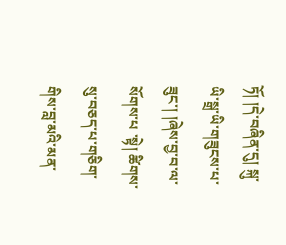ཏོ། །དེ་བཞིན་དུ། སྐུ་ཡི་སྒྲ་ཡི་གཟུངས་པ་ཟུང་། །ཞེས་བྱ་བ་ལ་ སོགས་པ ་སྟེ། ཚིགས་སུ་བཅད་པ་གཅིག་གིས་བླ་མའི་མན་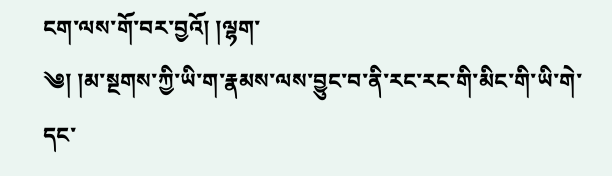ངག་ལས་གོ་བར་བྱའོ། །ལྷག་
༄། །མ་སྔགས་ཀྱི་ཡི་ག་རྣམས་ལས་བྱུང་བ་ནི་རང་རང་གི་མིང་གི་ཡི་གེ་དང་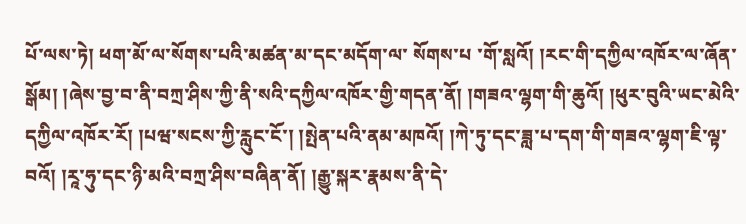པོ་ལས་ཏེ། ཕག་མོ་ལ་སོགས་པའི་མཚན་མ་དང་མདོག་ལ་ སོགས་པ ་གོ་སླའོ། །རང་གི་དཀྱིལ་འཁོར་ལ་ཞོན་སྒོམ། །ཞེས་བྱ་བ་ནི་བཀྲ་ཤིས་ཀྱི་ནི་སའི་དཀྱིལ་འཁོར་གྱི་གདན་ནོ། །གཟའ་ལྷག་གི་ཆུའོ། །ཕུར་བུའི་ཡང་མེའི་དཀྱིལ་འཁོར་རོ། །པཝ་སངས་ཀྱི་རླུང་ངོ་། །སྤེན་པའི་ནམ་མཁའོ། །ཀེ་ཏུ་དང་ཟླ་པ་དག་གི་གཟའ་ལྷག་ཇི་ལྟ་བའོ། །རཱ་ཧུ་དང་ཉི་མའི་བཀྲ་ཤིས་བཞིན་ནོ། །རྒྱུ་སྐར་རྣམས་ནི་དེ་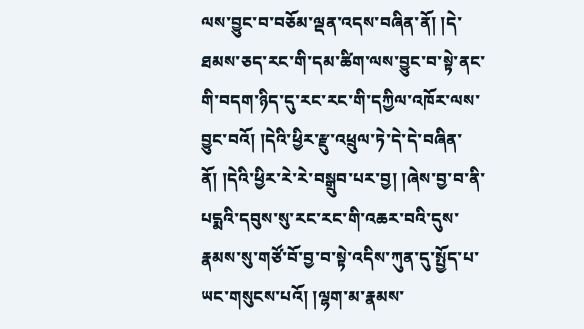ལས་བྱུང་བ་བཅོམ་ལྡན་འདས་བཞིན་ནོ། །དེ་ཐམས་ཅད་རང་གི་དམ་ཚིག་ལས་བྱུང་བ་སྟེ་ནང་གི་བདག་ཉིད་དུ་རང་རང་གི་དཀྱིལ་འཁོར་ལས་བྱུང་བའོ། །དེའི་ཕྱིར་རྫུ་འཕྲུལ་ཏེ་དེ་དེ་བཞིན་ནོ། །དེའི་ཕྱིར་རེ་རེ་བསྒྲུབ་པར་བྱ། །ཞེས་བྱ་བ་ནི་པདྨའི་དབུས་སུ་རང་རང་གི་འཆར་བའི་དུས་རྣམས་སུ་གཙོ་བོ་བྱ་བ་སྟེ་འདིས་ཀུན་དུ་སྤྱོད་པ་ཡང་གསུངས་པའོ། །ལྷག་མ་རྣམས་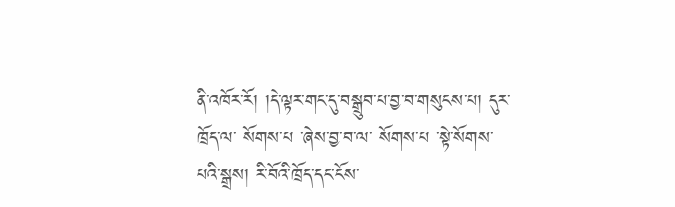ནི་འཁོར་རོ། །དེ་ལྟར་གང་དུ་བསྒྲུབ་པ་བྱ་བ་གསུངས་པ། དུར་ཁྲོད་ལ་ སོགས་པ ་ཞེས་བྱ་བ་ལ་ སོགས་པ ་སྟེ་སོགས་པའི་སྒྲས། རི་བོའི་ཁྲོད་དང་ངོས་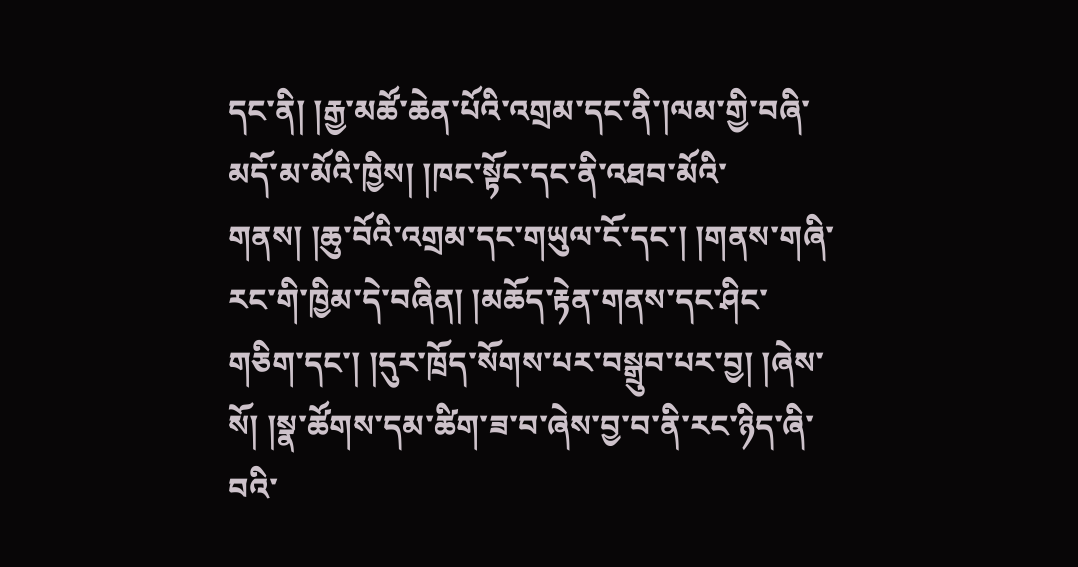དང་ནི། །རྒྱ་མཚོ་ཆེན་པོའི་འགྲམ་དང་ནི་།ལམ་གྱི་བཞི་མདོ་མ་མོའི་ཁྱིས། །ཁང་སྟོང་དང་ནི་འཐབ་མོའི་གནས། །ཆུ་བོའི་འགྲམ་དང་གཡུལ་ངོ་དང་། །གནས་གཞི་རང་གི་ཁྱིམ་དེ་བཞིན། །མཆོད་རྟེན་གནས་དང་ཤིང་གཅིག་དང་། །དུར་ཁྲོད་སོགས་པར་བསྒྲུབ་པར་བྱ། །ཞེས་སོ། །སྣ་ཚོགས་དམ་ཚིག་ཟ་བ་ཞེས་བྱ་བ་ནི་རང་ཉིད་ཞི་བའི་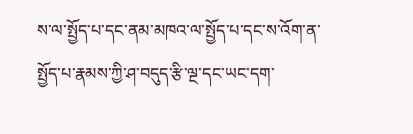ས་ལ་སྤྱོད་པ་དང་ནམ་མཁའ་ལ་སྤྱོད་པ་དང་ས་འོག་ན་སྤྱོད་པ་རྣམས་ཀྱི་ཤ་བདུད་རྩི་ལྔ་དང་ཡང་དག་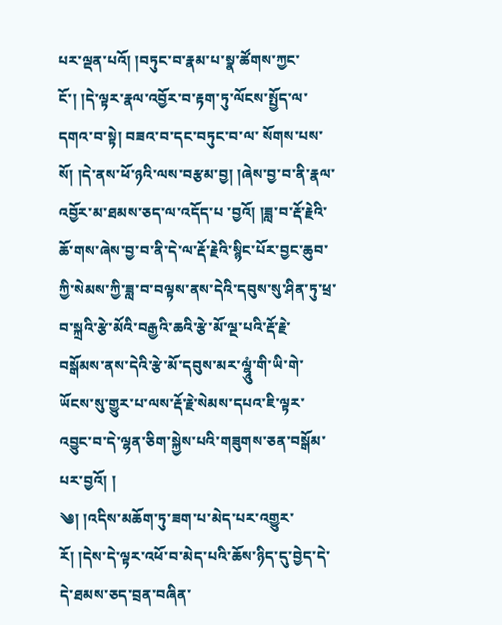པར་ལྡན་པའོ། །བཏུང་བ་རྣམ་པ་སྣ་ཚོགས་ཀྱང་ངོ་། །དེ་ལྟར་རྣལ་འབྱོར་བ་རྟག་ཏུ་ལོངས་སྤྱོད་ལ་དགའ་བ་སྟེ། བཟའ་བ་དང་བཏུང་བ་ལ་ སོགས་པས་སོ། །དེ་ནས་ཕོ་ཉའི་ལས་བརྩམ་བྱ། །ཞེས་བྱ་བ་ནི་རྣལ་འབྱོར་མ་ཐམས་ཅད་ལ་འདོད་པ ་བྱའོ། །ཟླ་བ་རྡོ་རྗེའི་ཆོ་གས་ཞེས་བྱ་བ་ནི་དེ་ལ་རྡོ་རྗེའི་སྙིང་པོར་བྱང་ཆུབ་ཀྱི་སེམས་ཀྱི་ཟླ་བ་བལྟས་ནས་དེའི་དབུས་སུ་ཤིན་ཏུ་ཕྲ་བ་སྐྲའི་རྩེ་མོའི་བརྒྱའི་ཆའི་རྩེ་མོ་ལྔ་པའི་རྡོ་རྗེ་བསྒོམས་ནས་དེའི་རྩེ་མོ་དབུས་མར་ལྷཱུཾ་གི་ཡི་གེ་ཡོངས་སུ་གྱུར་པ་ལས་རྡོ་རྗེ་སེམས་དཔའ་ཇི་ལྟར་འབྱུང་བ་དེ་ལྷན་ཅིག་སྐྱེས་པའི་གཟུགས་ཅན་བསྒོམ་པར་བྱའོ། །
༄། །འདིས་མཆོག་ཏུ་ཟག་པ་མེད་པར་འགྱུར་རོ། །དེས་དེ་ལྟར་འཕོ་བ་མེད་པའི་ཆོས་ཉིད་དུ་བྱེད་དེ་དེ་ཐམས་ཅད་བྲན་བཞིན་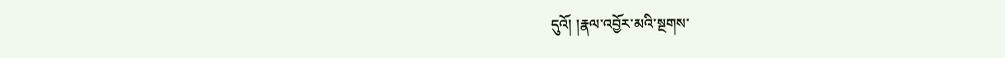དུའོ། །རྣལ་འབྱོར་མའི་སྔགས་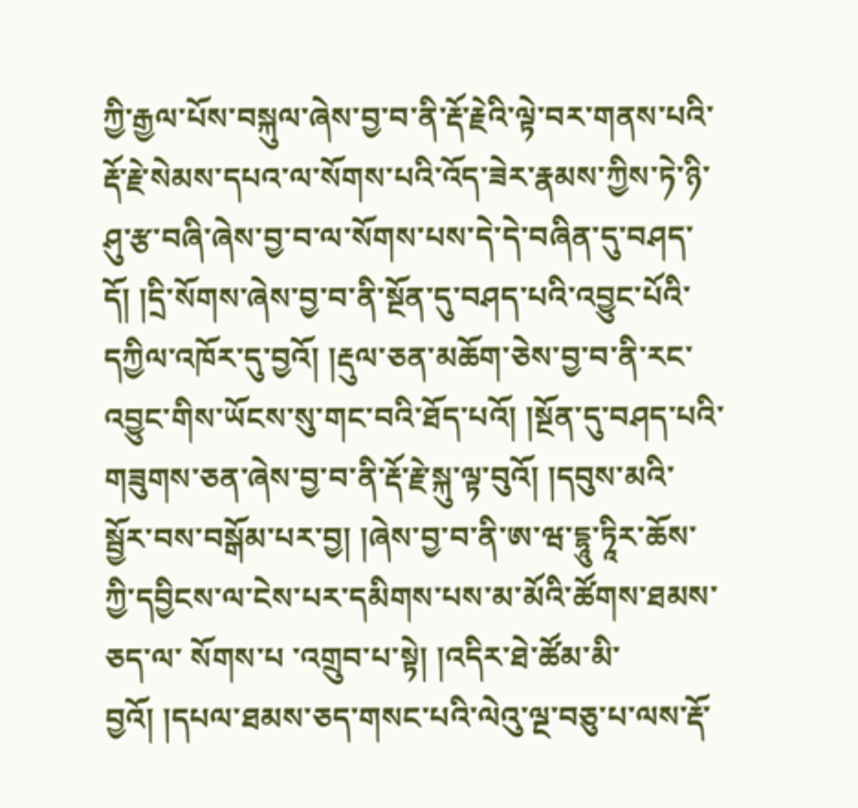ཀྱི་རྒྱལ་པོས་བསྐུལ་ཞེས་བྱ་བ་ནི་རྡོ་རྗེའི་ལྟེ་བར་གནས་པའི་རྡོ་རྗེ་སེམས་དཔའ་ལ་སོགས་པའི་འོད་ཟེར་རྣམས་ཀྱིས་ཏེ་ཉི་ཤུ་རྩ་བཞི་ཞེས་བྱ་བ་ལ་སོགས་པས་དེ་དེ་བཞིན་དུ་བཤད་དོ། །དྲི་སོགས་ཞེས་བྱ་བ་ནི་སྔོན་དུ་བཤད་པའི་འབྱུང་པོའི་དཀྱིལ་འཁོར་དུ་བྱའོ། །རྡུལ་ཅན་མཆོག་ཅེས་བྱ་བ་ནི་རང་འབྱུང་གིས་ཡོངས་སུ་གང་བའི་ཐོད་པའོ། །སྔོན་དུ་བཤད་པའི་གཟུགས་ཅན་ཞེས་བྱ་བ་ནི་རྡོ་རྗེ་སྐུ་ལྟ་བུའོ། །དབུས་མའི་སྦྱོར་བས་བསྒོམ་པར་བྱ། །ཞེས་བྱ་བ་ནི་ཨ་ཝ་དྷཱུ་ཏཱིར་ཆོས་ཀྱི་དབྱིངས་ལ་ངེས་པར་དམིགས་པས་མ་མོའི་ཚོགས་ཐམས་ཅད་ལ་ སོགས་པ ་འགྲུབ་པ་སྟེ། །འདིར་ཐེ་ཚོམ་མི་བྱའོ། །དཔལ་ཐམས་ཅད་གསང་པའི་ལེའུ་ལྔ་བཅུ་པ་ལས་རྡོ་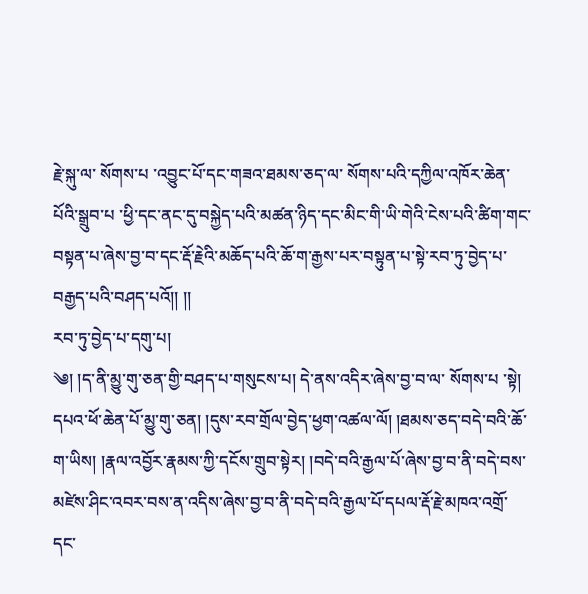རྗེ་སྐུ་ལ་ སོགས་པ ་འབྱུང་པོ་དང་གཟའ་ཐམས་ཅད་ལ་ སོགས་པའི་དཀྱིལ་འཁོར་ཆེན་པོའི་སྒྲུབ་པ ་ཕྱི་དང་ནང་དུ་བསྐྱེད་པའི་མཚན་ཉིད་དང་མིང་གི་ཡི་གེའི་ངེས་པའི་ཚིག་གང་བསྟན་པ་ཞེས་བྱ་བ་དང་རྡོ་རྗེའི་མཆོད་པའི་ཆོ་ག་རྒྱས་པར་བསྟུན་པ་སྟེ་རབ་ཏུ་བྱེད་པ་བརྒྱད་པའི་བཤད་པའོ།། །།
རབ་ཏུ་བྱེད་པ་དགུ་པ།
༄། །ད་ནི་མྱུ་གུ་ཅན་གྱི་བཤད་པ་གསུངས་པ། དེ་ནས་འདིར་ཞེས་བྱ་བ་ལ་ སོགས་པ ་སྟེ། དཔའ་ཕོ་ཆེན་པོ་མྱུ་གུ་ཅན། །དུས་རབ་གྲོལ་བྱེད་ཕྱག་འཚལ་ལོ། །ཐམས་ཅད་བདེ་བའི་ཆོ་ག་ཡིས། །རྣལ་འབྱོར་རྣམས་ཀྱི་དངོས་གྲུབ་སྟེར། །བདེ་བའི་རྒྱལ་པོ་ཞེས་བྱ་བ་ནི་བདེ་བས་མཛེས་ཤིང་འབར་བས་ན་འདིས་ཞེས་བྱ་བ་ནི་བདེ་བའི་རྒྱལ་པོ་དཔལ་རྡོ་རྗེ་མཁའ་འགྲོ་དང་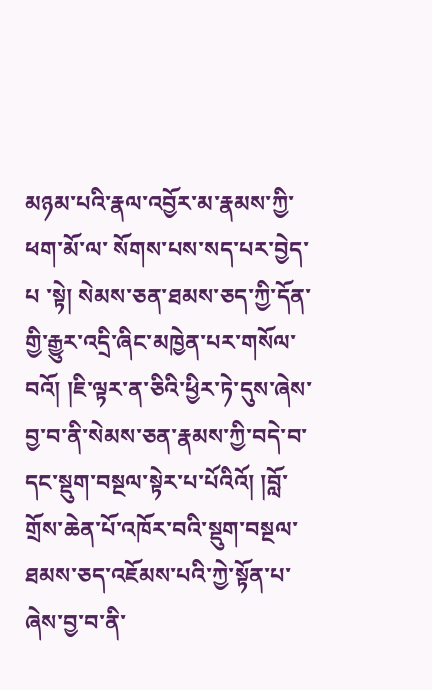མཉམ་པའི་རྣལ་འབྱོར་མ་རྣམས་ཀྱི་ཕག་མོ་ལ་ སོགས་པས་སད་པར་བྱེད་པ ་སྟེ། སེམས་ཅན་ཐམས་ཅད་ཀྱི་དོན་གྱི་རྒྱུར་འདྲི་ཞིང་མཁྱེན་པར་གསོལ་བའོ། །ཇི་ལྟར་ན་ཅིའི་ཕྱིར་ཏེ་དུས་ཞེས་བྱ་བ་ནི་སེམས་ཅན་རྣམས་ཀྱི་བདེ་བ་དང་སྡུག་བསྔལ་སྟེར་པ་པོའིའོ། །བློ་གྲོས་ཆེན་པོ་འཁོར་བའི་སྡུག་བསྔལ་ཐམས་ཅད་འཇོམས་པའི་ཀྱེ་སྟོན་པ་ཞེས་བྱ་བ་ནི་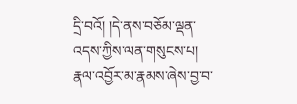དྲི་བའོ། །དེ་ནས་བཅོམ་ལྡན་འདས་ཀྱིས་ལན་གསུངས་པ། རྣལ་འབྱོར་མ་རྣམས་ཞེས་བྱ་བ་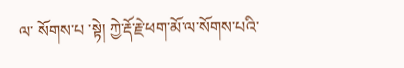ལ་ སོགས་པ ་སྟེ། ཀྱེ་རྡོ་རྗེ་ཕག་མོ་ལ་སོགས་པའི་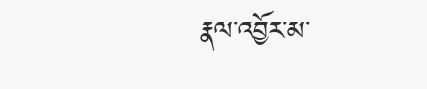རྣལ་འབྱོར་མ་